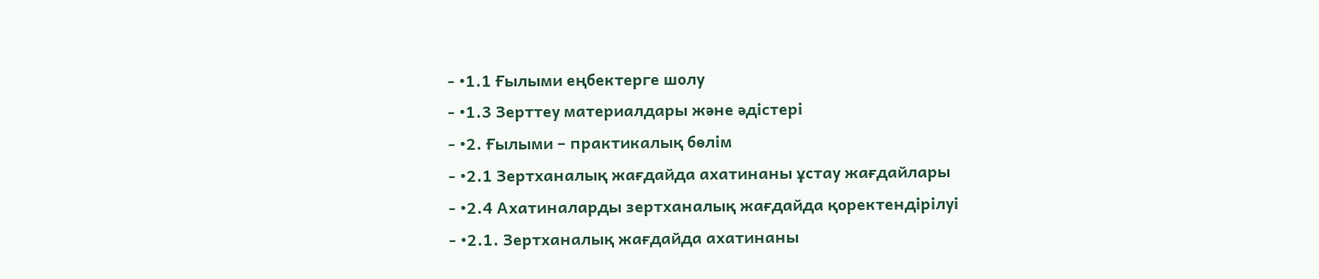- •1.1 Ғылыми еңбектерге шолу
- •1.3 Зерттеу материалдары және әдістері
- •2. Ғылыми – практикалық бөлім
- •2.1 Зертханалық жағдайда ахатинаны ұстау жағдайлары
- •2.4 Ахатиналарды зертханалық жағдайда қоректендірілуі
- •2.1. Зертханалық жағдайда ахатинаны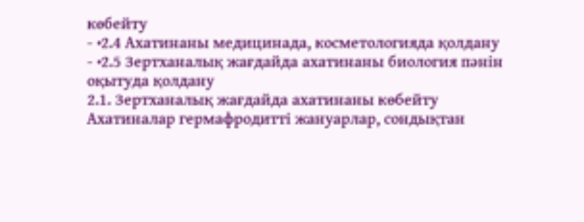көбейту
- •2.4 Ахатинаны медицинада, косметологияда қолдану
- •2.5 Зертханалық жағдайда ахатинаны биология пәнін оқытуда қолдану
2.1. Зертханалық жағдайда ахатинаны көбейту
Ахатиналар гермафродитті жануарлар, сондықтан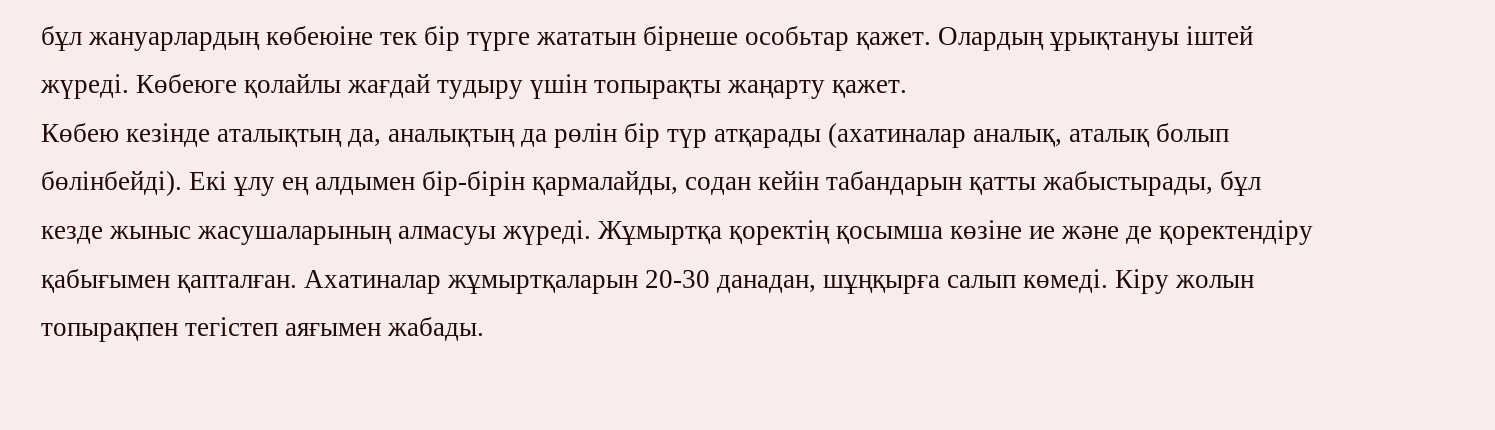бұл жануарлардың көбеюіне тек бір түрге жататын бірнеше особьтар қажет. Олардың ұрықтануы іштей жүреді. Көбеюге қолайлы жағдай тудыру үшін топырақты жаңарту қажет.
Көбею кезінде аталықтың да, аналықтың да рөлін бір түр атқарады (ахатиналар аналық, аталық болып бөлінбейді). Екі ұлу ең алдымен бір-бірін қармалайды, содан кейін табандарын қатты жабыстырады, бұл кезде жыныс жасушаларының алмасуы жүреді. Жұмыртқа қоректің қосымша көзіне ие және де қоректендіру қабығымен қапталған. Ахатиналар жұмыртқаларын 20-30 данадан, шұңқырға салып көмеді. Кіру жолын топырақпен тегістеп аяғымен жабады.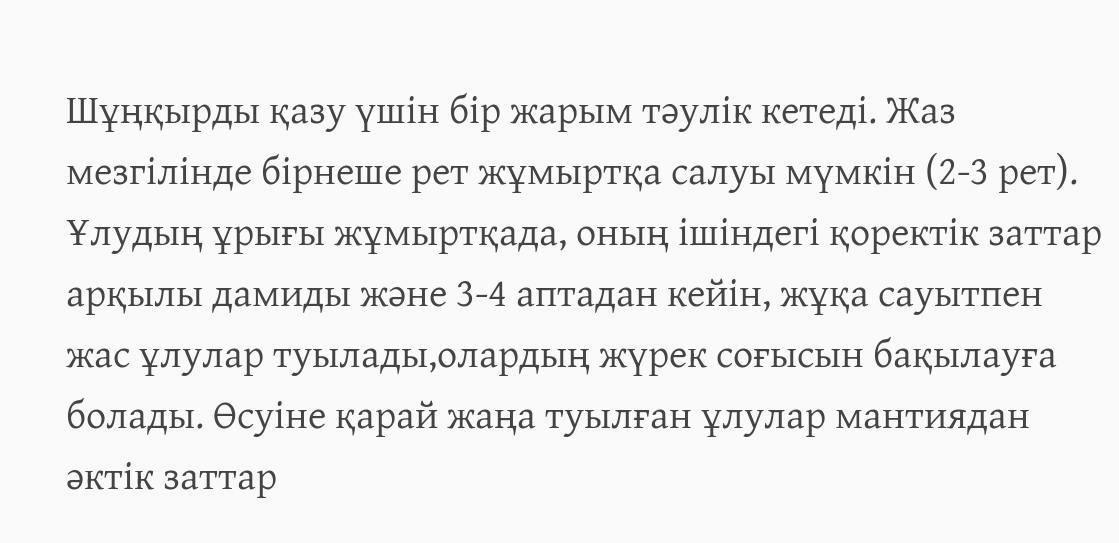Шұңқырды қазу үшін бір жарым тәулік кетеді. Жаз мезгілінде бірнеше рет жұмыртқа салуы мүмкін (2-3 рет). Ұлудың ұрығы жұмыртқада, оның ішіндегі қоректік заттар арқылы дамиды және 3-4 аптадан кейін, жұқа сауытпен жас ұлулар туылады,олардың жүрек соғысын бақылауға болады. Өсуіне қарай жаңа туылған ұлулар мантиядан әктік заттар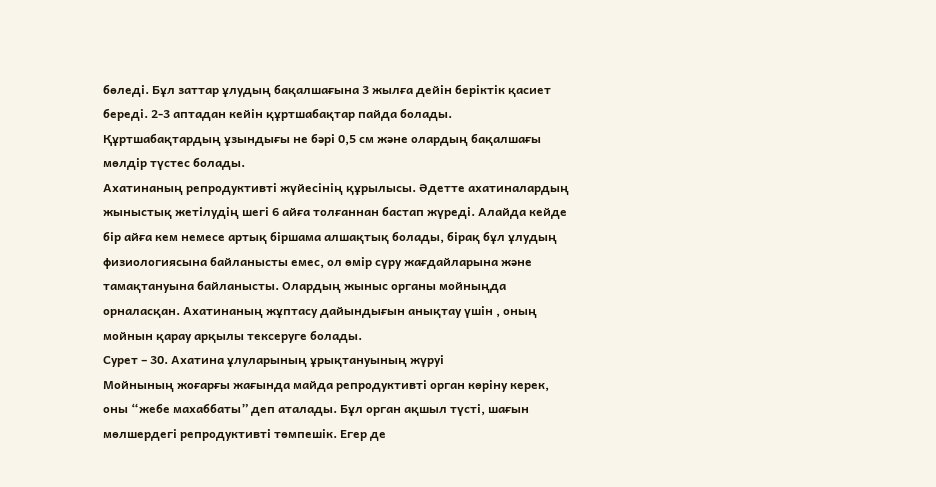бөледі. Бұл заттар ұлудың бақалшағына 3 жылға дейін беріктік қасиет береді. 2-3 аптадан кейін құртшабақтар пайда болады. Құртшабақтардың ұзындығы не бәрі 0,5 см және олардың бақалшағы мөлдір түстес болады.
Ахатинаның репродуктивті жүйесінің құрылысы. Әдетте ахатиналардың жыныстық жетілудің шегі 6 айға толғаннан бастап жүреді. Алайда кейде бір айға кем немесе артық біршама алшақтық болады, бірақ бұл ұлудың физиологиясына байланысты емес, ол өмір сүру жағдайларына және тамақтануына байланысты. Олардың жыныс органы мойныңда орналасқан. Ахатинаның жұптасу дайындығын анықтау үшін , оның мойнын қарау арқылы тексеруге болады.
Сурет – 30. Ахатина ұлуларының ұрықтануының жүруі
Мойнының жоғарғы жағында майда репродуктивті орган көріну керек, оны “жебе махаббаты” деп аталады. Бұл орган ақшыл түсті, шағын мөлшердегі репродуктивті төмпешік. Егер де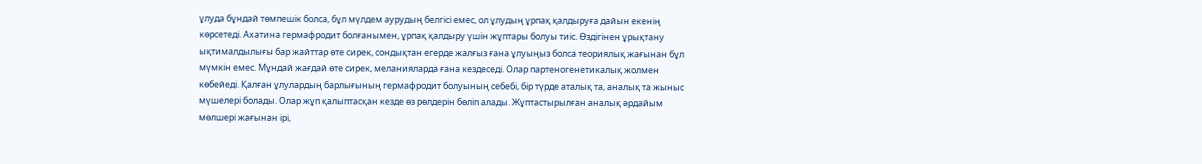ұлуда бұндай төмпешік болса, бұл мүлдем аурудың белгісі емес, ол ұлудың ұрпақ қалдыруға дайын екенің көрсетеді. Ахатина гермафродит болғанымен, ұрпақ қалдыру үшін жұптары болуы тиіс. Өздігінен ұрықтану ықтималдылығы бар жайттар өте сирек, сондықтан егерде жалғыз ғана ұлуыңыз болса теориялық жағынан бұл мүмкін емес. Мұндай жағдай өте сирек, меланияларда ғана кездеседі. Олар партеногенетикалық жолмен көбейеді. Қалған ұлулардың барлығының гермафродит болуының себебі, бір түрде аталық та, аналық та жыныс мүшелері болады. Олар жұп қалыптасқан кезде өз рөлдерін бөліп алады. Жұптастырылған аналық әрдайым мөлшері жағынан ірі,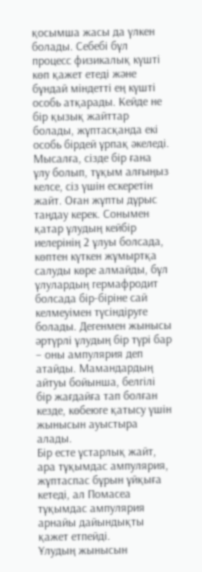қосымша жасы да үлкен болады. Себебі бұл процесс физикалық күшті көп қажет етеді және бұндай міндетті ең күшті особь атқарады. Кейде не бір қызық жайттар болады, жұптасқанда екі особь бірдей ұрпақ әкеледі.
Мысалға, сізде бір ғана ұлу болып, тұқым алғыңыз келсе, сіз үшін ескеретін жайт. Оған жұпты дұрыс таңдау керек. Сонымен қатар ұлудың кейбір иелерінің 2 ұлуы болсада, көптен күткен жұмыртқа салуды көре алмайды, бұл ұлулардың гермафродит болсада бір-біріне сай келмеуімен түсіндіруге болады. Дегенмен жынысы әртүрлі ұлудың бір түрі бар – оны ампулярия деп атайды. Мамандардың айтуы бойынша, белгілі бір жағдайға тап болған кезде, көбеюге қатысу үшін жынысын ауыстыра алады.
Бір есте ұстарлық жайт, ара тұқымдас ампулярия, жұптаспас бұрын ұйқыға кетеді, ал Помасеа тұқымдас ампулярия арнайы дайындықты қажет етпейді.
Ұлудың жынысын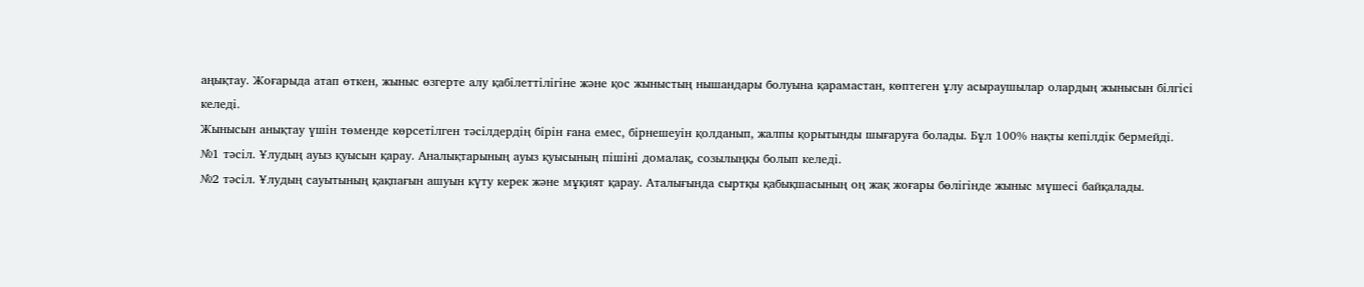аңықтау. Жоғарыда атап өткен, жыныс өзгерте алу қабілеттілігіне және қос жыныстың нышандары болуына қарамастан, көптеген ұлу асыраушылар олардың жынысын білгісі келеді.
Жынысын анықтау үшін төменде көрсетілген тәсілдердің бірін ғана емес, бірнешеуін қолданып, жалпы қорытынды шығаруға болады. Бұл 100% нақты кепілдік бермейді.
№1 тәсіл. Ұлудың ауыз қуысын қарау. Аналықтарының ауыз қуысының пішіні домалақ, созылыңқы болып келеді.
№2 тәсіл. Ұлудың сауытының қақпағын ашуын күту керек және мұқият қарау. Аталығында сыртқы қабықшасының оң жақ жоғары бөлігінде жыныс мүшесі байқалады.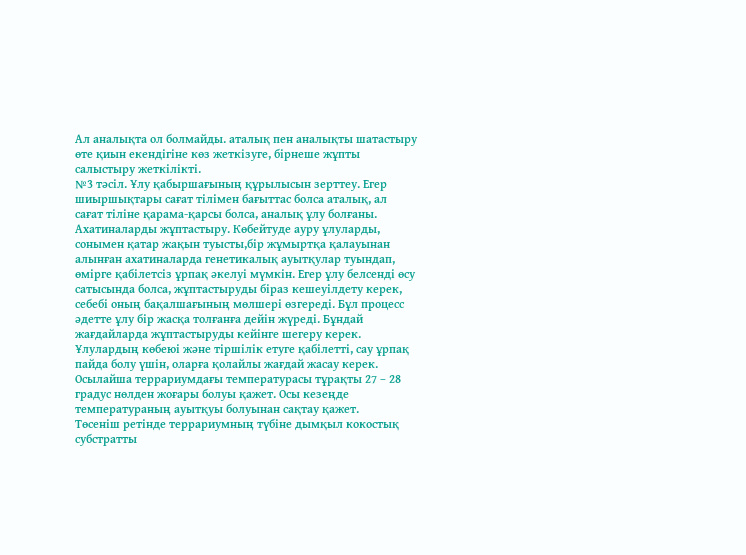Ал аналықта ол болмайды. аталық пен аналықты шатастыру өте қиын екендігіне көз жеткізуге, бірнеше жұпты салыстыру жеткілікті.
№3 тәсіл. Ұлу қабыршағының құрылысын зерттеу. Егер шиыршықтары сағат тілімен бағыттас болса аталық, ал сағат тіліне қарама-қарсы болса, аналық ұлу болғаны.
Ахатиналарды жұптастыру. Көбейтуде ауру ұлуларды, сонымен қатар жақын туысты,бір жұмыртқа қалауынан алынған ахатиналарда генетикалық ауытқулар туындап, өмірге қабілетсіз ұрпақ әкелуі мүмкін. Егер ұлу белсенді өсу сатысында болса, жұптастыруды біраз кешеуілдету керек, себебі оның бақалшағының мөлшері өзгереді. Бұл процесс әдетте ұлу бір жасқа толғанға дейін жүреді. Бұндай жағдайларда жұптастыруды кейінге шегеру керек.
Ұлулардың көбеюі және тіршілік етуге қабілетті, сау ұрпақ пайда болу үшін, оларға қолайлы жағдай жасау керек. Осылайша террариумдағы температурасы тұрақты 27 – 28 градус нөлден жоғары болуы қажет. Осы кезеңде температураның ауытқуы болуынан сақтау қажет.
Төсеніш ретінде террариумның түбіне дымқыл кокостық субстратты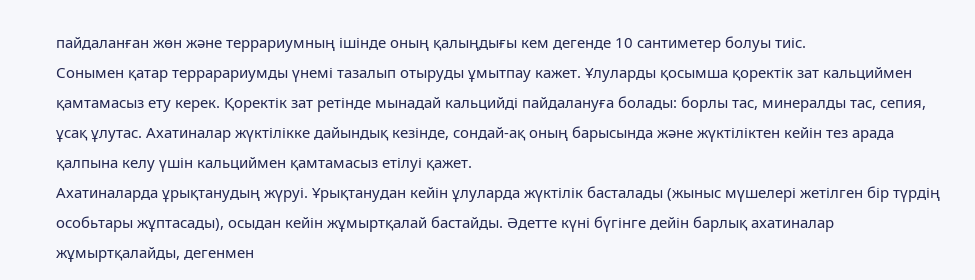пайдаланған жөн және террариумның ішінде оның қалыңдығы кем дегенде 10 сантиметер болуы тиіс.
Сонымен қатар террарариумды үнемі тазалып отыруды ұмытпау кажет. Ұлуларды қосымша қоректік зат кальциймен қамтамасыз ету керек. Қоректік зат ретінде мынадай кальцийді пайдалануға болады: борлы тас, минералды тас, сепия, ұсақ ұлутас. Ахатиналар жүктілікке дайындық кезінде, сондай-ақ оның барысында және жүктіліктен кейін тез арада қалпына келу үшін кальциймен қамтамасыз етілуі қажет.
Ахатиналарда ұрықтанудың жүруі. Ұрықтанудан кейін ұлуларда жүктілік басталады (жыныс мүшелері жетілген бір түрдің особьтары жұптасады), осыдан кейін жұмыртқалай бастайды. Әдетте күні бүгінге дейін барлық ахатиналар жұмыртқалайды, дегенмен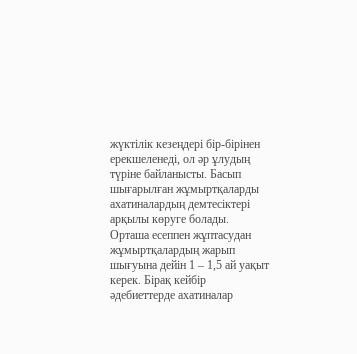жүктілік кезеңдері бір-бірінен ерекшеленеді, ол әр ұлудың түріне байланысты. Басып шығарылған жұмыртқаларды ахатиналардың демтесіктері арқылы көруге болады. Орташа есеппен жұптасудан жұмыртқалардың жарып шығуына дейін 1 – 1,5 ай уақыт керек. Бірақ кейбір әдебиеттерде ахатиналар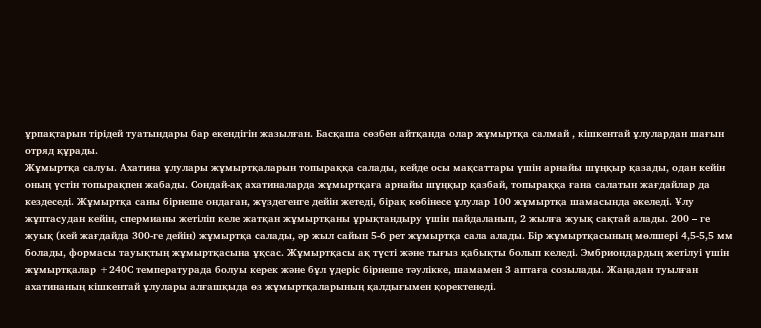ұрпақтарын тірідей туатындары бар екендігін жазылған. Басқаша сөзбен айтқанда олар жұмыртқа салмай , кішкентай ұлулардан шағын отряд құрады.
Жұмыртқа салуы. Ахатина ұлулары жұмыртқаларын топыраққа салады, кейде осы мақсаттары үшін арнайы шұңқыр қазады, одан кейін оның үстін топырақпен жабады. Сондай-ақ ахатиналарда жұмыртқаға арнайы шұңқыр қазбай, топыраққа ғана салатын жағдайлар да кездеседі. Жұмыртқа саны бірнеше ондаған, жүздегенге дейін жетеді, бірақ көбінесе ұлулар 100 жұмыртқа шамасында әкеледі. Ұлу жұптасудан кейін, спермианы жетіліп келе жатқан жұмыртқаны ұрықтандыру үшін пайдаланып, 2 жылға жуық сақтай алады. 200 – ге жуық (кей жағдайда 300-ге дейін) жұмыртқа салады, әр жыл сайын 5-6 рет жұмыртқа сала алады. Бір жұмыртқасының мөлшері 4,5-5,5 мм болады, формасы тауықтың жұмыртқасына ұқсас. Жұмыртқасы ақ түсті және тығыз қабықты болып келеді. Эмбриондардың жетілуі үшін жұмыртқалар +240С температурада болуы керек және бұл үдеріс бірнеше тәулікке, шамамен 3 аптаға созылады. Жаңадан туылған ахатинаның кішкентай ұлулары алғашқыда өз жұмыртқаларының қалдығымен қоректенеді.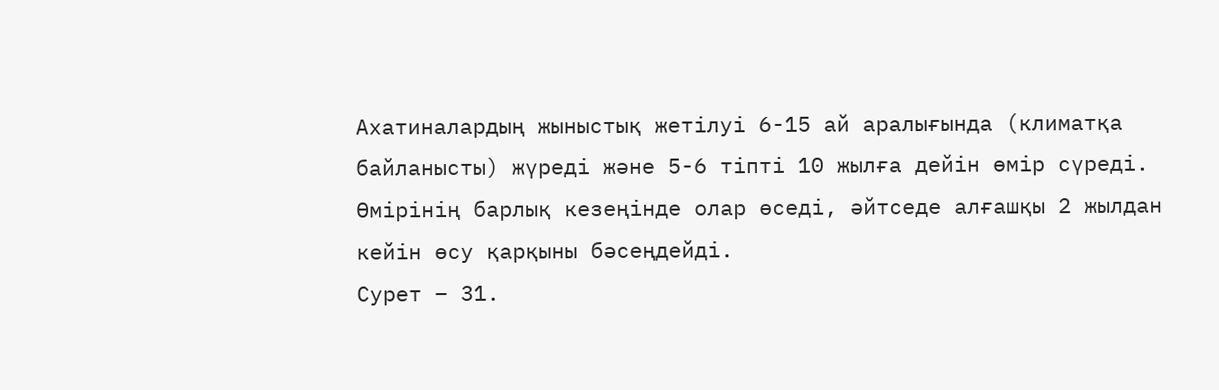Ахатиналардың жыныстық жетілуі 6-15 ай аралығында (климатқа байланысты) жүреді және 5-6 тіпті 10 жылға дейін өмір сүреді. Өмірінің барлық кезеңінде олар өседі, әйтседе алғашқы 2 жылдан кейін өсу қарқыны бәсеңдейді.
Сурет – 31.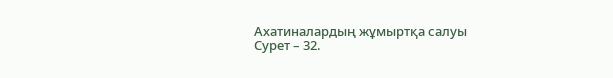Ахатиналардың жұмыртқа салуы
Сурет – 32.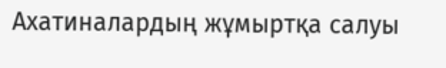Ахатиналардың жұмыртқа салуы